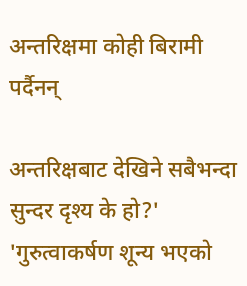अन्तरिक्षमा कोही बिरामी पर्दैनन्

अन्तरिक्षबाट देखिने सबैभन्दा सुन्दर दृश्य के हो?'
'गुरुत्वाकर्षण शून्य भएको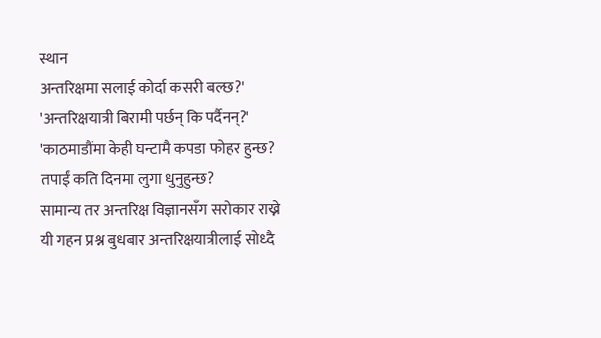स्थान
अन्तरिक्षमा सलाई कोर्दा कसरी बल्छ?'
'अन्तरिक्षयात्री बिरामी पर्छन् कि पर्दैनन्?'
'काठमाडौंमा केही घन्टामै कपडा फोहर हुन्छ? तपाईं कति दिनमा लुगा धुनुहुन्छ?
सामान्य तर अन्तरिक्ष विज्ञानसँग सरोकार राख्ने यी गहन प्रश्न बुधबार अन्तरिक्षयात्रीलाई सोध्दै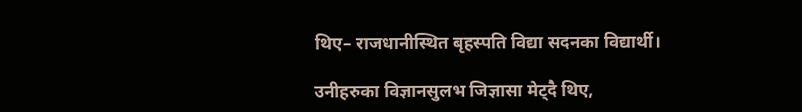थिए– राजधानीस्थित बृहस्पति विद्या सदनका विद्यार्थी।

उनीहरुका विज्ञानसुलभ जिज्ञासा मेट्दै थिए,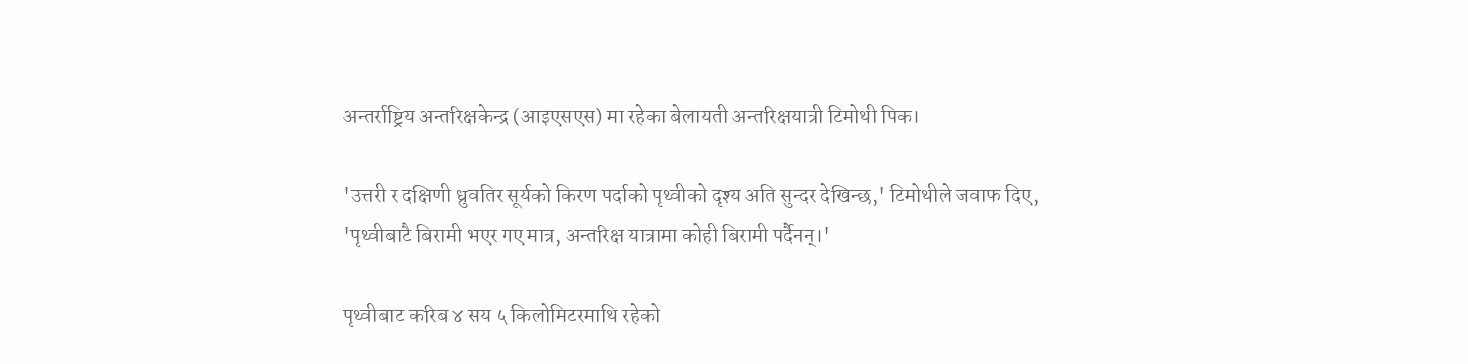अन्तर्राष्ट्रिय अन्तरिक्षकेन्द्र (आइएसएस) मा रहेका बेलायती अन्तरिक्षयात्री टिमोथी पिक।

'उत्तरी र दक्षिणी ध्रुवतिर सूर्यको किरण पर्दाको पृथ्वीको दृश्य अति सुन्दर देखिन्छ,' टिमोथीले जवाफ दिए, 'पृथ्वीबाटै बिरामी भएर गए मात्र, अन्तरिक्ष यात्रामा कोही बिरामी पर्दैनन्।'

पृथ्वीबाट करिब ४ सय ५ किलोमिटरमाथि रहेको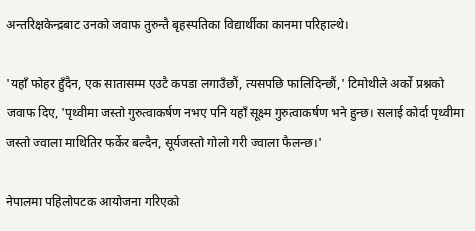अन्तरिक्षकेन्द्रबाट उनको जवाफ तुरुन्तै बृहस्पतिका विद्यार्थीका कानमा परिहाल्थे।

'यहाँ फोहर हुँदैन, एक सातासम्म एउटै कपडा लगाउँछौं, त्यसपछि फालिदिन्छौं,' टिमोथीले अर्को प्रश्नको जवाफ दिए, 'पृथ्वीमा जस्तो गुरुत्वाकर्षण नभए पनि यहाँ सूक्ष्म गुरुत्वाकर्षण भने हुन्छ। सलाई कोर्दा पृथ्वीमा जस्तो ज्वाला माथितिर फर्केर बल्दैन, सूर्यजस्तो गोलो गरी ज्वाला फैलन्छ।'

नेपालमा पहिलोपटक आयोजना गरिएको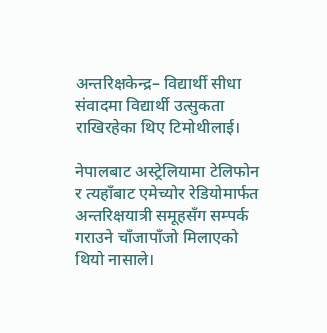अन्तरिक्षकेन्द्र– विद्यार्थी सीधा संवादमा विद्यार्थी उत्सुकता राखिरहेका थिए टिमोथीलाई।

नेपालबाट अस्ट्रेलियामा टेलिफोन र त्यहाँबाट एमेच्योर रेडियोमार्फत अन्तरिक्षयात्री समूहसँग सम्पर्क गराउने चाँजापाँजो मिलाएको थियो नासाले।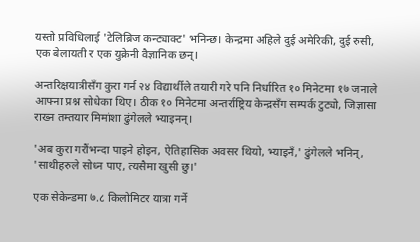यस्तो प्रविधिलाई 'टेलिब्रिज कन्ट्याक्ट' भनिन्छ। केन्द्रमा अहिले दुई अमेरिकी, दुई रुसी, एक बेलायती र एक युक्रेनी वैज्ञानिक छन्।

अन्तरिक्षयात्रीसँग कुरा गर्न २४ विद्यार्थीले तयारी गरे पनि निर्धारित १० मिनेटमा १७ जनाले आफ्ना प्रश्न सोधेका थिए। ठीक १० मिनेटमा अन्तर्राष्ट्रिय केन्द्रसँग सम्पर्क टुट्यो, जिज्ञासा राख्न तम्तयार मिमांशा ढुंगेलले भ्याइनन्।

'अब कुरा गरौंभन्दा पाइने होइन, ऐतिहासिक अवसर थियो, भ्याइनँ,' ढुंगेलले भनिन्, 'साथीहरुले सोध्न पाए, त्यसैमा खुसी छु।'

एक सेकेन्डमा ७.८ किलोमिटर यात्रा गर्ने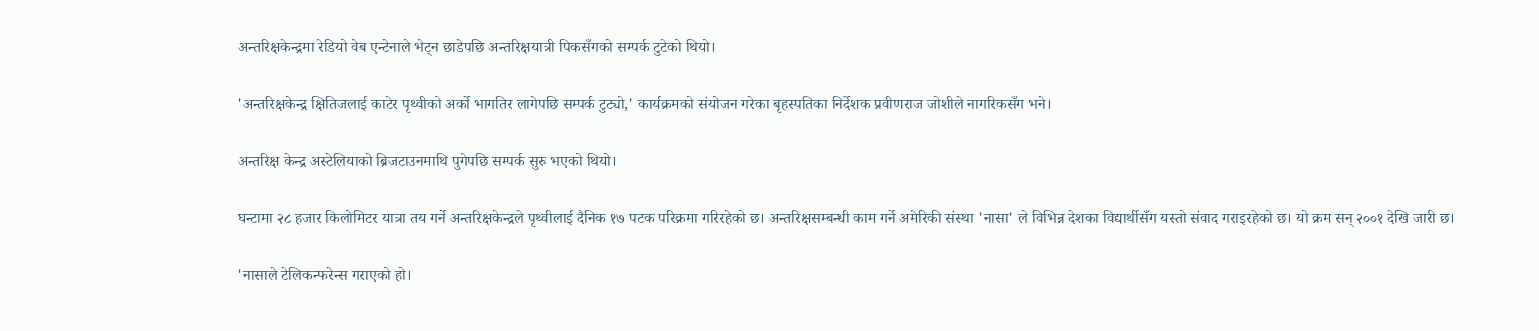अन्तरिक्षकेन्द्रमा रेडियो वेब एन्टेनाले भेट्न छाडेपछि अन्तरिक्षयात्री पिकसँगको सम्पर्क टुटेको थियो।

'अन्तरिक्षकेन्द्र क्षितिजलाई काटेर पृथ्वीको अर्को भागतिर लागेपछि सम्पर्क टुट्यो,' कार्यक्रमको संयोजन गरेका बृहस्पतिका निर्देशक प्रवीणराज जोशीले नागरिकसँग भने।

अन्तरिक्ष केन्द्र अस्टेलियाको ब्रिजटाउनमाथि पुगेपछि सम्पर्क सुरु भएको थियो।

घन्टामा २८ हजार किलोमिटर यात्रा तय गर्ने अन्तरिक्षकेन्द्रले पृथ्वीलाई दैनिक १७ पटक परिक्रमा गरिरहेको छ। अन्तरिक्षसम्बन्धी काम गर्ने अमेरिकी संस्था 'नासा' ले विभिन्न देशका विद्यार्थीसँग यस्तो संवाद गराइरहेको छ। यो क्रम सन् २००१ देखि जारी छ।

'नासाले टेलिकन्फरेन्स गराएको हो।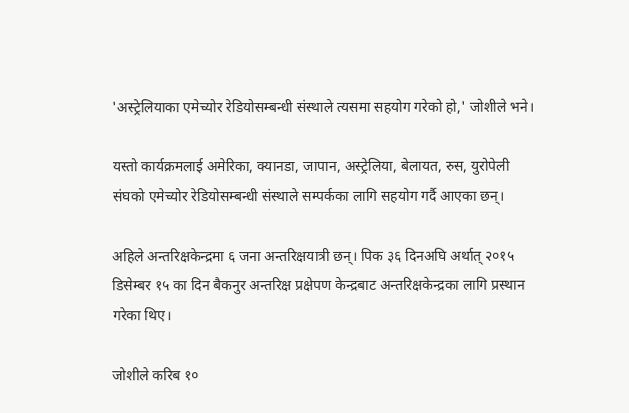'अस्ट्रेलियाका एमेच्योर रेडियोसम्बन्धी संस्थाले त्यसमा सहयोग गरेको हो,' जोशीले भने।

यस्तो कार्यक्रमलाई अमेरिका, क्यानडा, जापान, अस्ट्रेलिया, बेलायत, रुस, युरोपेली संघको एमेच्योर रेडियोसम्बन्धी संस्थाले सम्पर्कका लागि सहयोग गर्दै आएका छन्।

अहिले अन्तरिक्षकेन्द्रमा ६ जना अन्तरिक्षयात्री छन्। पिक ३६ दिनअघि अर्थात् २०१५ डिसेम्बर १५ का दिन बैकनुर अन्तरिक्ष प्रक्षेपण केन्द्रबाट अन्तरिक्षकेन्द्रका लागि प्रस्थान गरेका थिए।

जोशीले करिब १०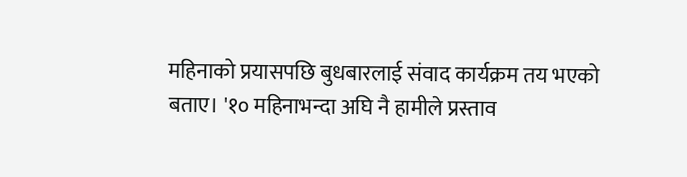महिनाको प्रयासपछि बुधबारलाई संवाद कार्यक्रम तय भएको बताए। '१० महिनाभन्दा अघि नै हामीले प्रस्ताव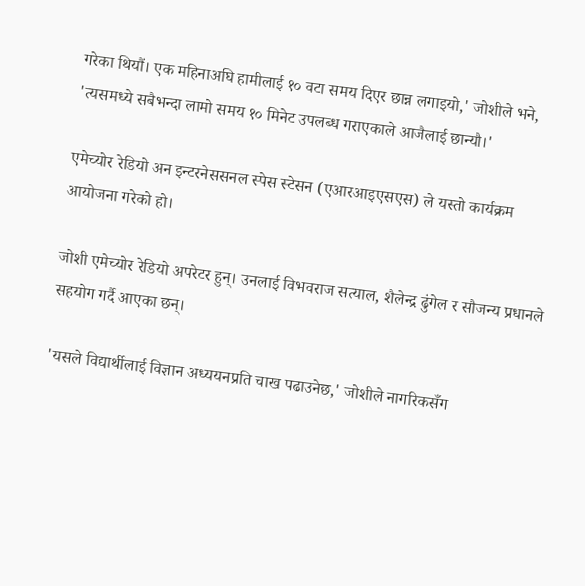गरेका थियौं। एक महिनाअघि हामीलाई १० वटा समय दिएर छान्न लगाइयो,' जोशीले भने, 'त्यसमध्ये सबैभन्दा लामो समय १० मिनेट उपलब्ध गराएकाले आजैलाई छान्यौ।'

एमेच्योर रेडियो अन इन्टरनेससनल स्पेस स्टेसन (एआरआइएसएस) ले यस्तो कार्यक्रम आयोजना गरेको हो।

जोशी एमेच्योर रेडियो अपरेटर हुन्। उनलाई विभवराज सत्याल, शैलेन्द्र ढुंगेल र सौजन्य प्रधानले सहयोग गर्दै आएका छन्।

'यसले विद्यार्थीलाई विज्ञान अध्ययनप्रति चाख पढाउनेछ,' जोशीले नागरिकसँग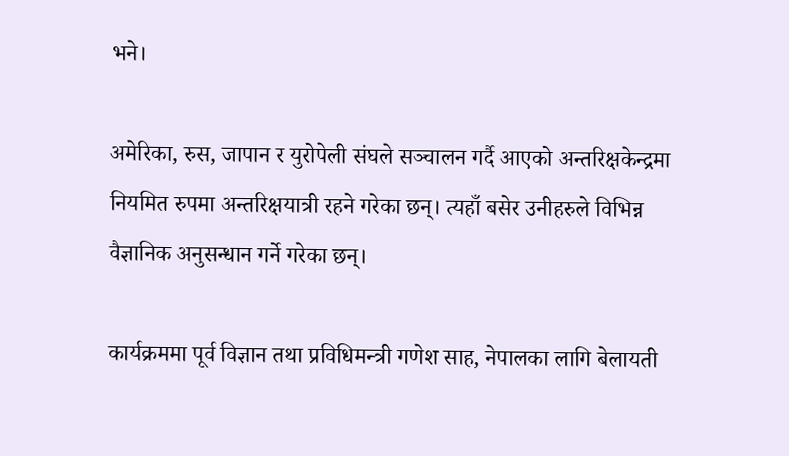भने।

अमेरिका, रुस, जापान र युरोपेली संघले सञ्चालन गर्दै आएको अन्तरिक्षकेन्द्रमा नियमित रुपमा अन्तरिक्षयात्री रहने गरेका छन्। त्यहाँ बसेर उनीहरुले विभिन्न वैज्ञानिक अनुसन्धान गर्ने गरेका छन्।

कार्यक्रममा पूर्व विज्ञान तथा प्रविधिमन्त्री गणेश साह, नेपालका लागि बेलायती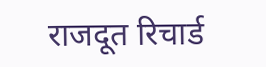राजदूत रिचार्ड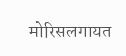मोरिसलगायत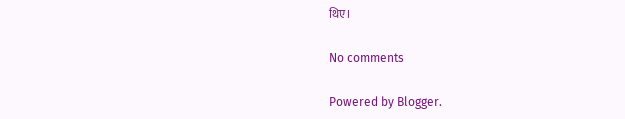थिए।

No comments

Powered by Blogger.